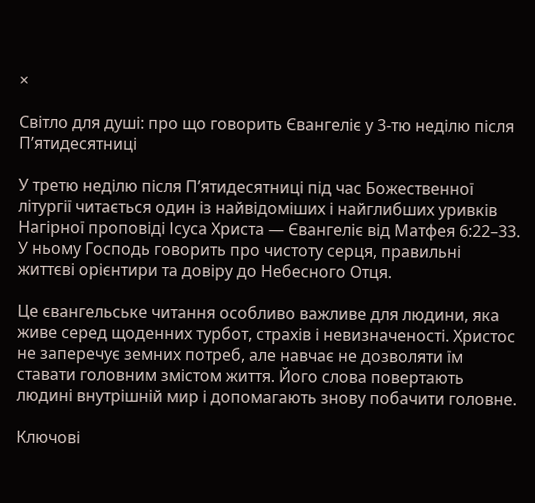×

Світло для душі: про що говорить Євангеліє у 3-тю неділю після П’ятидесятниці

У третю неділю після П’ятидесятниці під час Божественної літургії читається один із найвідоміших і найглибших уривків Нагірної проповіді Ісуса Христа — Євангеліє від Матфея 6:22–33. У ньому Господь говорить про чистоту серця, правильні життєві орієнтири та довіру до Небесного Отця.

Це євангельське читання особливо важливе для людини, яка живе серед щоденних турбот, страхів і невизначеності. Христос не заперечує земних потреб, але навчає не дозволяти їм ставати головним змістом життя. Його слова повертають людині внутрішній мир і допомагають знову побачити головне.

Ключові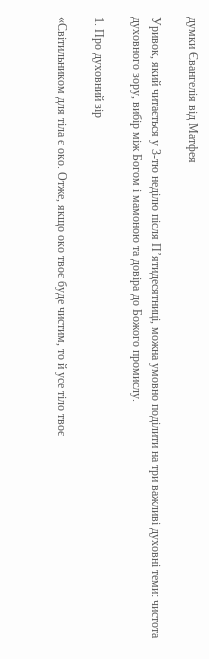думки Євангелія від Матфея

Уривок, який читається у 3-тю неділю після П’ятидесятниці, можна умовно поділити на три важливі духовні теми: чистота духовного зору, вибір між Богом і мамоною та довіра до Божого промислу.

1. Про духовний зір

«Світильником для тіла є око. Отже, якщо око твоє буде чистим, то й усе тіло твоє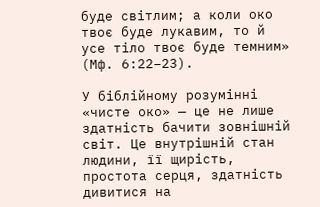буде світлим; а коли око твоє буде лукавим, то й усе тіло твоє буде темним» (Мф. 6:22–23).

У біблійному розумінні «чисте око» — це не лише здатність бачити зовнішній світ. Це внутрішній стан людини, її щирість, простота серця, здатність дивитися на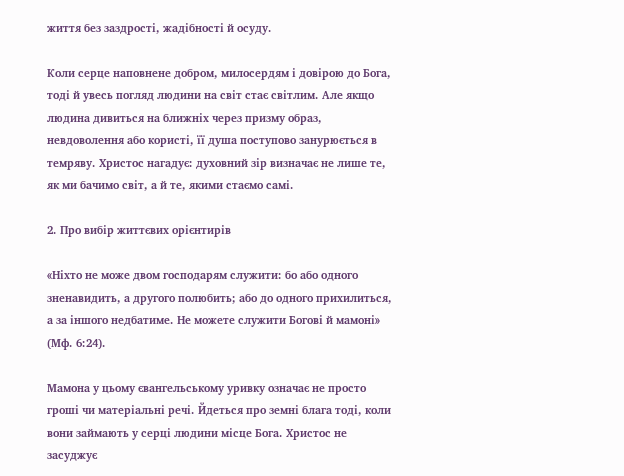життя без заздрості, жадібності й осуду.

Коли серце наповнене добром, милосердям і довірою до Бога, тоді й увесь погляд людини на світ стає світлим. Але якщо людина дивиться на ближніх через призму образ, невдоволення або користі, її душа поступово занурюється в темряву. Христос нагадує: духовний зір визначає не лише те, як ми бачимо світ, а й те, якими стаємо самі.

2. Про вибір життєвих орієнтирів

«Ніхто не може двом господарям служити: бо або одного зненавидить, а другого полюбить; або до одного прихилиться, а за іншого недбатиме. Не можете служити Богові й мамоні» (Мф. 6:24).

Мамона у цьому євангельському уривку означає не просто гроші чи матеріальні речі. Йдеться про земні блага тоді, коли вони займають у серці людини місце Бога. Христос не засуджує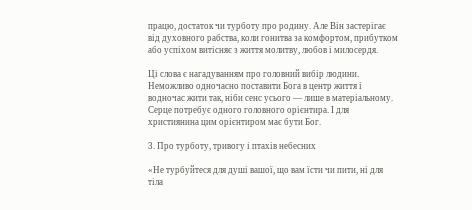працю, достаток чи турботу про родину. Але Він застерігає від духовного рабства, коли гонитва за комфортом, прибутком або успіхом витісняє з життя молитву, любов і милосердя.

Ці слова є нагадуванням про головний вибір людини. Неможливо одночасно поставити Бога в центр життя і водночас жити так, ніби сенс усього — лише в матеріальному. Серце потребує одного головного орієнтира. І для християнина цим орієнтиром має бути Бог.

3. Про турботу, тривогу і птахів небесних

«Не турбуйтеся для душі вашої, що вам їсти чи пити, ні для тіла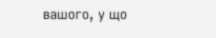вашого, у що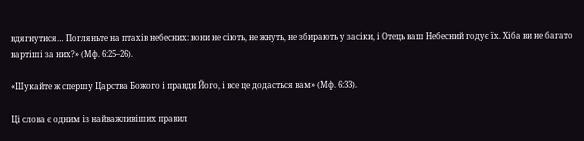вдягнутися… Погляньте на птахів небесних: вони не сіють, не жнуть, не збирають у засіки, і Отець ваш Небесний годує їх. Хіба ви не багато вартіші за них?» (Мф. 6:25–26).

«Шукайте ж спершу Царства Божого і правди Його, і все це додасться вам» (Мф. 6:33).

Ці слова є одним із найважливіших правил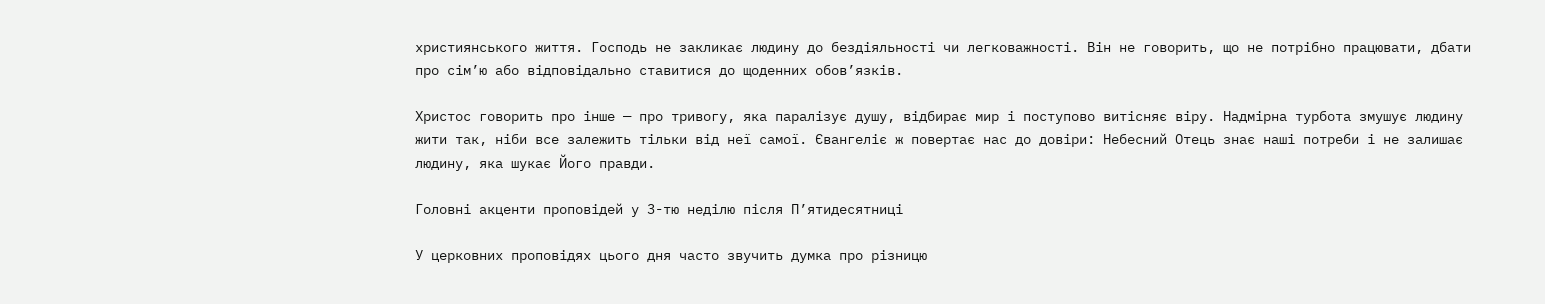християнського життя. Господь не закликає людину до бездіяльності чи легковажності. Він не говорить, що не потрібно працювати, дбати про сім’ю або відповідально ставитися до щоденних обов’язків.

Христос говорить про інше — про тривогу, яка паралізує душу, відбирає мир і поступово витісняє віру. Надмірна турбота змушує людину жити так, ніби все залежить тільки від неї самої. Євангеліє ж повертає нас до довіри: Небесний Отець знає наші потреби і не залишає людину, яка шукає Його правди.

Головні акценти проповідей у 3-тю неділю після П’ятидесятниці

У церковних проповідях цього дня часто звучить думка про різницю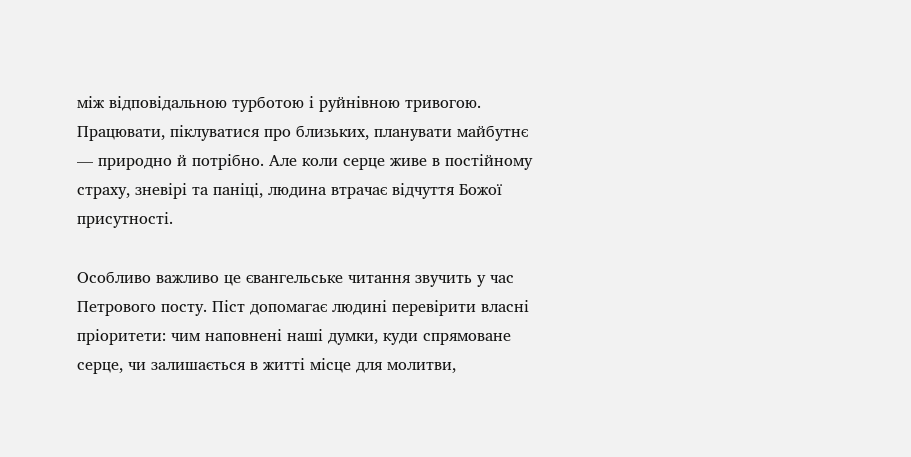між відповідальною турботою і руйнівною тривогою. Працювати, піклуватися про близьких, планувати майбутнє — природно й потрібно. Але коли серце живе в постійному страху, зневірі та паніці, людина втрачає відчуття Божої присутності.

Особливо важливо це євангельське читання звучить у час Петрового посту. Піст допомагає людині перевірити власні пріоритети: чим наповнені наші думки, куди спрямоване серце, чи залишається в житті місце для молитви,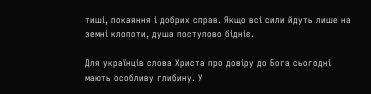тиші, покаяння і добрих справ. Якщо всі сили йдуть лише на земні клопоти, душа поступово бідніє.

Для українців слова Христа про довіру до Бога сьогодні мають особливу глибину. У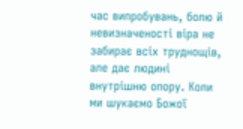час випробувань, болю й невизначеності віра не забирає всіх труднощів, але дає людині внутрішню опору. Коли ми шукаємо Божої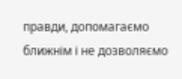правди, допомагаємо ближнім і не дозволяємо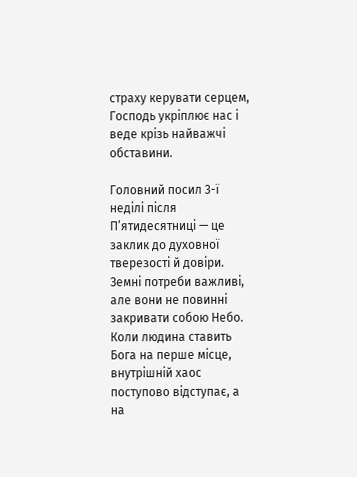страху керувати серцем, Господь укріплює нас і веде крізь найважчі обставини.

Головний посил 3-ї неділі після П’ятидесятниці — це заклик до духовної тверезості й довіри. Земні потреби важливі, але вони не повинні закривати собою Небо. Коли людина ставить Бога на перше місце, внутрішній хаос поступово відступає, а на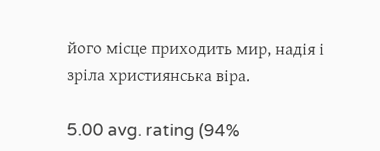його місце приходить мир, надія і зріла християнська віра.

5.00 avg. rating (94%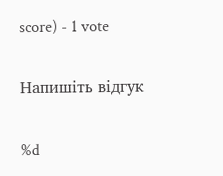score) - 1 vote

Напишіть відгук

%d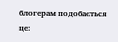блогерам подобається це: